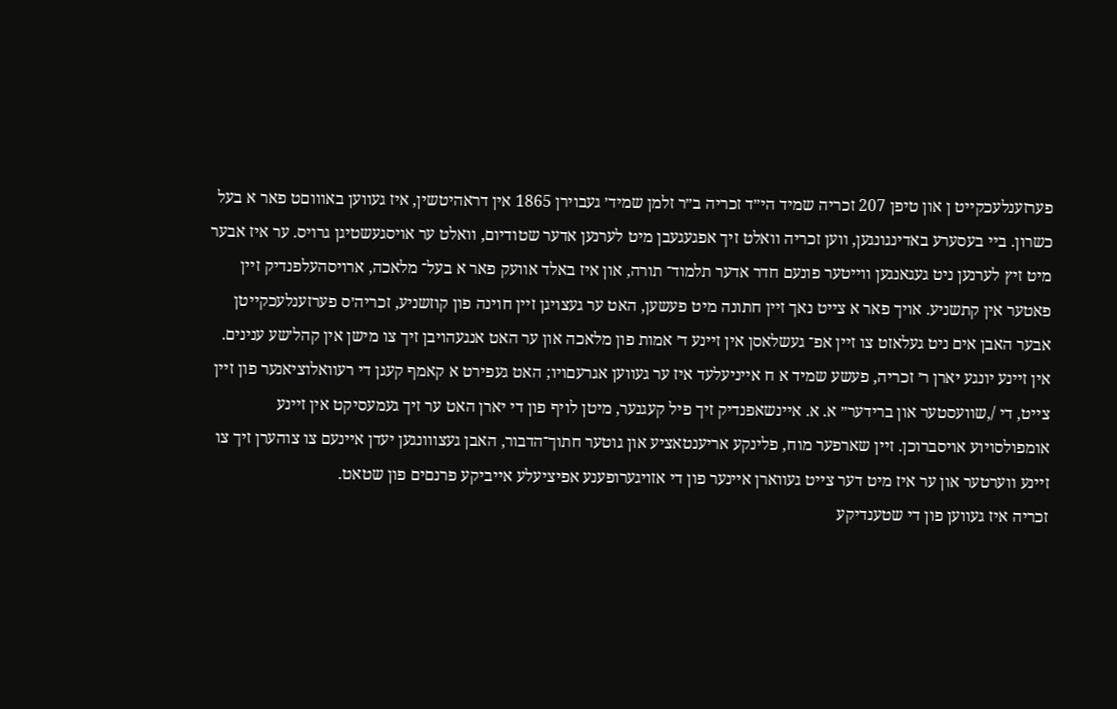פערזענלעכקײט ן און טיפן 207 זכריה שמיד הי״ד זכריה ב״ר זלמן שמיד׳ געבוירן 1865 אין דראהיטשין, איז געװען באוװםט פאר א בעל כשרון. בײ בעסערע באדינגונגען, װען זכריה װאלט זיך אפגעגעבן מיט לערנען אדער שטודיום, װאלט ער אויסגעשטיגן גרויס. ער איז אבער מיט זיץ לערנען ניט געגאנגען װײטער פונעם חדר אדער תלמוד־ תורה, און איז באלד אװעק פאר א בעל־ מלאכה, ארויסהעלפנדיק זײן פאטער אין קתשניע. אויך פאר א צײט נאך זײן חתונה מיט פעשען, האט ער געצויגן זײן חױנה פון קוזשניע, זכריה׳ס פערזענלעכקײטן אבער האבן אים ניט געלאזט צו זײן אפ־ געשלאסן אין זײנע ד׳ אמות פון מלאכה און ער האט אנגעהויבן זיך צו מישן אין קהל׳שע ענינים. אין זײנע יונגע יארן ר׳ זכריה, פעשע שמיד א ח אײניעלעד איז ער געװען אגרעםױו; האט געפירט א קאמף קעגן די רעװאלוציאנער פון זײן צײט, די /,שװעסטער און ברידער״ א. א. אײנשאפנדיק זיך פיל קעגנער, מיטן לויף פון די יארן האט ער זיך געמעסיקט אין זײנע אומפולסױוע אויסברוכן. זײן שארפער מוח, פלינקע אריענטאציע און גוטער חתוך־הדבור, האבן געצװונגען יעדן אײנעם צו צוהערן זיך צו זײנע װערטער און ער איז מיט דער צײט געווארן אײנער פון די אזויגערופענע אפיציעלע אײביקע פרנםים פון שטאט.
זכריה איז געווען פון די שטענדיקע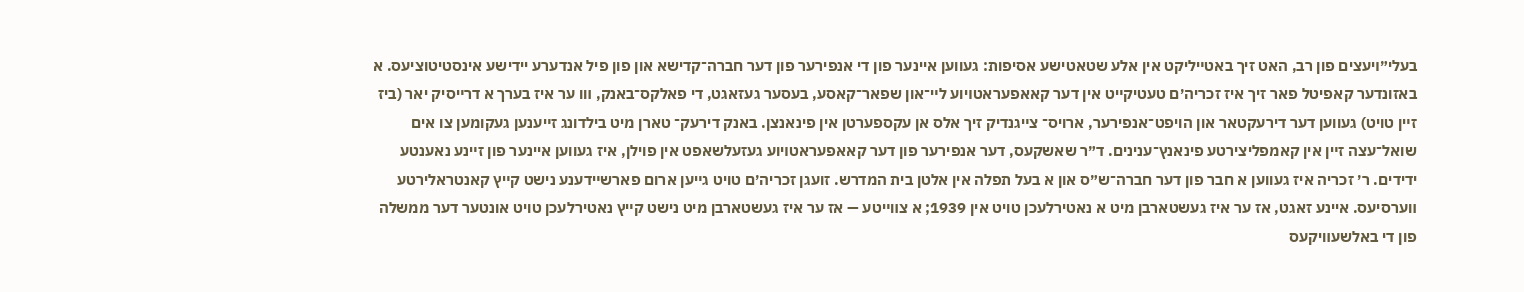בעלי״ױעצים פון רב, האט זיך באטײליקט אין אלע שטאטישע אסיפות: געווען איינער פון די אנפירער פון דער חברה־קדישא און פון פיל אנדערע יידישע אינסטיטוציעס. א באזונדער קאפיטל פאר זיך איז זכריה׳ם טעטיקײט אין דער קאאפעראטױוע לײ־און שפאר־קאסע, בעסער געזאגט, די פאלקס־באנק, װו ער איז בערך א דרײסיק יאר (ביז זײן טויט) געווען דער דירעקטאר און הויפט־אנפירער, ארויס־ צײגנדיק זיך אלס אן עקספערטן אין פינאנצן. באנק דירעק־ טארן מיט בילדונג זײענען געקומען צו אים שואל־עצה זײן אין קאמפליצירטע פינאנץ־ענינים. ד״ר שאשקעס, דער אנפירער פון דער קאאפעראטױוע געזעלשאפט אין פוילן, איז געווען איינער פון זײנע נאענטע ידידים. ר׳ זכריה איז געווען א חבר פון דער חברה־ש״ס און א בעל תפלה אין אלטן בית המדרש. זועגן זכריה׳ם טויט גײען ארום פארשײדענע נישט קײץ קאנטראלירטע װערסיעס. איינע זאגט, אז ער איז געשטארבן מיט א נאטירלעכן טויט אין 1939; א צװײטע — אז ער איז געשטארבן מיט נישט קײץ נאטירלעכן טויט אונטער דער ממשלה פון די באלשעװיקעס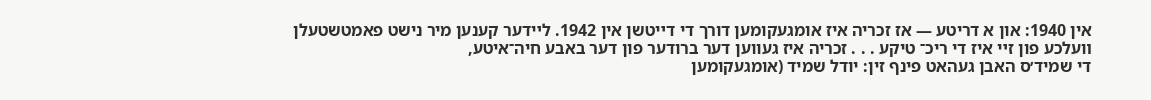אין 1940: און א דריטע — אז זכריה איז אומגעקומען דורך די דײטשן אין 1942. לײדער קענען מיר נישט פאמטשטעלן װעלכע פון זײ איז די ריכ־ טיקע . . . זכריה איז געווען דער ברודער פון דער באבע חיה־איטע,
די שמיד׳ס האבן געהאט פינף זין: יודל שמיד (אומגעקומען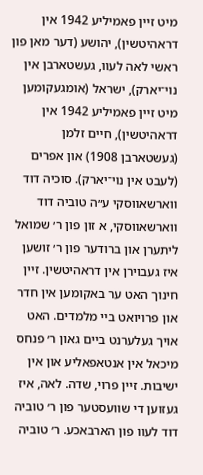מיט זײן פאמיליע 1942 אין דראהיטשין), יהושע (דער מאן פון ראשי לאה לעװ, געשטארבן אין נױ־יארק), ישראל (אומגעקומען מיט זײן פאמיליע 1942 אין דראהיטשין), חײם זלמן (געשטארבן 1908) און אפרים (לעבט אין נױ־יארק). סוכיה דוד װארשאװסקי ע״ה טוביה דוד װארשאװסקי, א זון פון ר׳ שמואל ליתערן און ברודער פון ר׳ זושען איז געבוירן אין דראהיטשין. זײן חינוך האט ער באקומען אין חדר און פרױואט בײ מלמדים. האט אויך געלערנט בײם גאון ר׳ פנחס מיכאל אין אנטאפאליע און אין ישיבות. זײן פרוי, שדה. לאה, איז געזוען די שװעסטער פון ר׳ טוביה דוד לעװ פון הארבאכע. ר׳ טוביה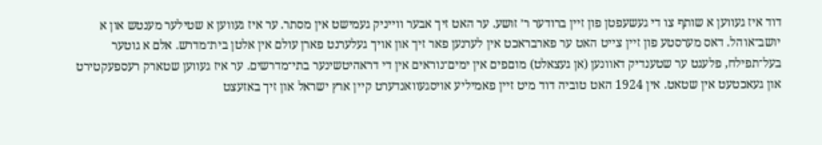דוד איז געווען א שותף צו די געשעפטן פון זײן ברודער ר׳ זושע. ער האט זיך אבער װײניק געמישט אין מסתר. ער איז געווען א שטילער מענטש און א יושב־אוהל. דאס מערסטע פון זײן צײט האט ער פארבראכט אין לערנען פאר זיך און אויך געלערנט פארן עולם אין אלטן בית־מדרש. אלם א גוטער בעל־תפילח, פלעגט ער שטענדיק דאװנען (אן געצאלט) מוםפים אין ימים־נוראים אין די דראהיטשינער בתי־מדרשים. ער איז געווען שטארק רעספעקטירט און געאכטעט אין שטאט. אין 1924 האט טוביה דוד מיט זײן פאמיליע אויסגעװאנדערט קײן ארץ ישראל און זיך באזעצט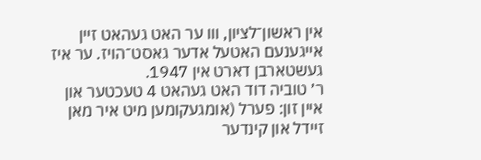אין ראשון־לציון, װו ער האט געהאט זײן אײגענעם האטעל אדער גאסט־הויז. ער איז געשטארבן דארט אין 1947.
ר׳ טוביה דוד האט געהאט 4 טעכטער און איין זון: פערל (אומגעקומען מיט איר מאן זײדל און קינדער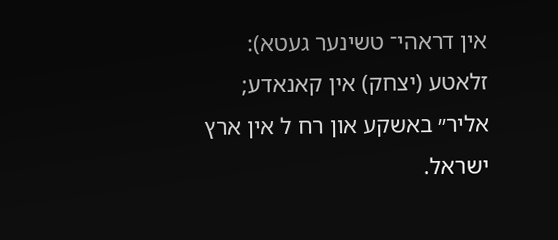אין דראהי־ טשינער געטא): זלאטע (יצחק) אין קאנאדע; אליר״ באשקע און רח ל אין ארץ ישראל.